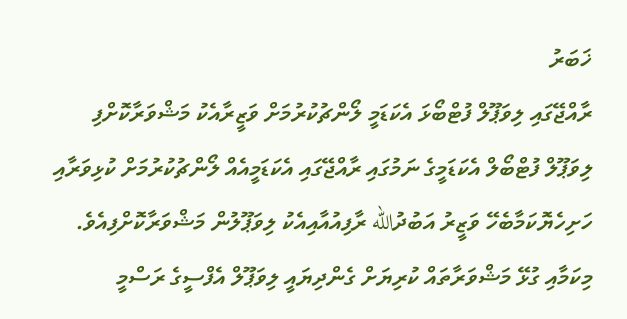ޚަބަރު
ރާއްޖޭގައި ލިވަޕޫލް ފުޓްބޯޅަ އެކަޑަމީ ލޯންޗުކުރުމަށް ވަޒީރާއެކު މަޝްވަރާކޮށްފި
ލިވަޕޫލް ފުޓްބޯލް އެކަޑަމީގެ ނަމުގައި ރާއްޖޭގައި އެކަޑަމީއެއް ލޯންޗުކުރުމަށް ކުޅިވަރާއި ހަށިހެޔޮކަމާބެހޭ ވަޒީރު އަބުދުالله ރާފިއުއާއިއެކު ލިވަޕޫލުން މަޝްވަރާކޮށްފިއެވެ.
މިކަމާއި ގުޅޭ މަޝްވަރާތައް ކުރިޔަށް ގެންދިޔައީ ލިވަޕޫލް އެފްސީގެ ރަސްމީ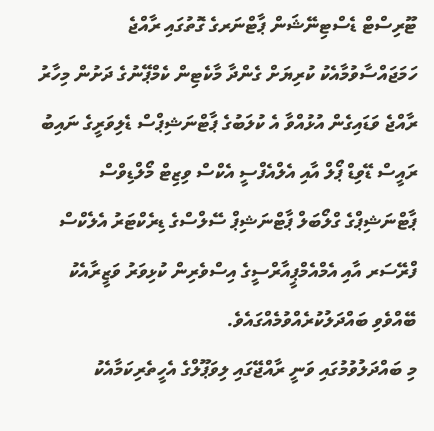ޓޫރިސްޓް ޑެސްޓިނޭޝަން ޕާޓްނަރގެ ގޮތުގައި ރާއްޖެ ހަމަޖައްސާވުމާއެކު ކުރިޔަށް ގެންދާ މާކެޓިން ކެމްޕޭނުގެ ދަށުން މިހާރު ރާއްޖެ ވަޑައިގެން އުޅުއްވާ އެ ކުލަބުގެ ޕާޓްނަޝިޕްސް ޑެލިވަރީގެ ނައިބު ރައީސް ޑޭވިޑް ޕޯލް އާއި އެލްއެފްސީ އެކްސް ވިޒިޓް މޯލްޑިވްސް ޕާޓްނަޝިޕްގެ ގްލޯބަލް ޕާޓްނަޝިޕް ސޭލްސްގެ ޑިރެކްޓަރު އެލެކްސް ފްރޭސަރ އާއި އެމްއެމްޕީއާރްސީގެ އިސްވެރިން ކުޅިވަރު ވަޒީރާއެކު ބޭއްވެވި ބައްދަލުކުރެއްވުމެއްގައެވެ.
މި ބައްދަލުވުމުގައި ވަނީ ރާއްޖޭގައި ލިވަޕޫލްގެ އެހީތެރިކަމާއެކު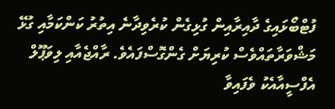ފުޓްބޯޅައިގެ ދާއިރާއިން ގުޅިގެން ކުރެވިދާނެ އިތުރު ކަންކަމާއި ގުޅޭ މަޝްވަރާތައްވެސް ކުރިޔަށް ގެންގޮސްފައެވެ. ރާއްޖެއާއި ލިވަޕޫލް އެފްސީއާއެކު ވެފައިވާ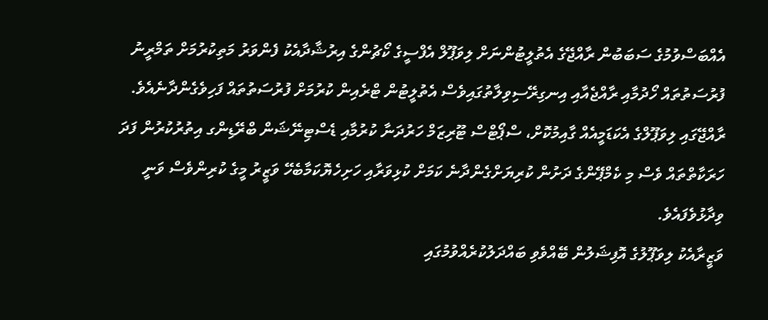އެއްބަސްވުމުގެ ސަބަބުން ރާއްޖޭގެ އެތުލީޓުންނަށް ލިވަޕޫލް އެފްސީގެ ކޯޗުންގެ އިރުޝާދާއެކު ފެންވަރު މަތިކުރުމަށް ތަމްރީނު ފުރުސަތުތައް ހޯދުމާއި ރާއްޖެއާއި އިނގިރޭސިވިލާތުގައިވެސް އެތުލީޓުން ޓްރެއިން ކުރުމަށް ފުރުސަތުތައް ފަހިވެގެންދާނެއެވެ.
ރާއްޖޭގައި ލިވަޕޫލްގެ އެކަޑަމީއެއް ގާއިމުކޮށް، ސްޕޯޓްސް ޓޫރިޒަމް ހަރުދަނާ ކުރުމާއި ޑެސްޓިނޭޝަން ބްރޭޑިންގ އިތުރުކުރުން ފަދަ ހަރަކާތްތައް ވެސް މި ކެމްޕޭންގެ ދަށުން ކުރިޔަށްގެންދާނެ ކަމަށް ކުޅިވަރާއި ހަށިހެޔޮކަމާބެހޭ ވަޒީރު މީގެ ކުރިންވެސް ވަނީ ވިދާޅުވެފައެވެ.
ވަޒީރާއެކު ލިވަޕޫލުގެ އޮފިޝަލުން ބޭއްވެވި ބައްދަލުކުރެއްވުމުގައި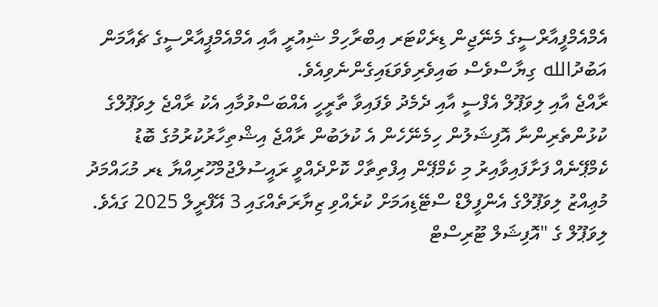އެމްއެމްފީއާރްސީގެ މެނޭޖިން ޑިރެކްޓަރ އިބްރާހިމް ޝިއުރީ އާއި އެމްއެމްޕީއާރްސީގެ ޗެއާމަން އަބުދުالله ގިޔާސްވެސް ބައިވެރިވެވަޑައިގެންނެވިއެވެ.
ރާއްޖެ އާއި ލިވަޕޫލް އެފްސީ އާއި ދެމެދު ވެފައިވާ ތާރީހީ އެއްބަސްވުމާއި އެކު ރާއްޖެ ލިވަޕޫލްގެ ކުޅުންތެރިންނާ އޮފިޝަލުން ހިމެނޭހެން އެ ކުލަބުން ރާއްޖެ އިޝްތިހާރުކުރުމުގެ ބޮޑު ކެމްޕޭނެއް ފަށާފައިވާއިރު މި ކެމްޕޭން އިފްތިތާހް ކޮށްދެއްވީ ރައީސުލްޖުމްހޫރިއްޔާ ޑރ މުޙައްމަދު މުޢިއްޒު ލިވަޕޫލްގެ އެންފީލްޑް ސްޓޭޑިއަމަށް ކުރެއްވި ޒިޔާރަތެއްގައި 3 އޭފްރީލް 2025 ގައެވެ.
ލިވަޕޫލް ގެ "އޮފިޝަލް ޓޫރިސްޓް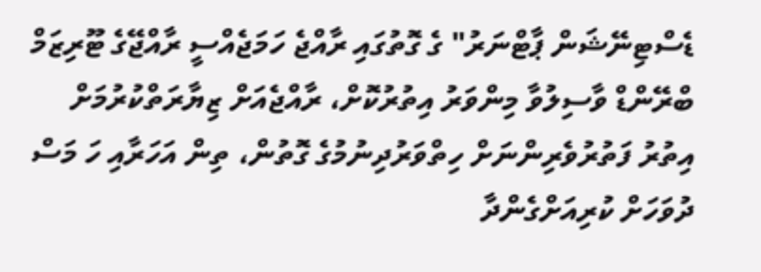ޑެސްޓިނޭޝަން ޕާޓްނަރު" ގެ ގޮތުގައި ރާއްޖެ ހަމަޖެއްސީ ރާއްޖޭގެ ޓޫރިޒަމް ބްރޭންޑް ވާސިލުވާ މިންވަރު އިތުރުކޮށް، ރާއްޖެއަށް ޒިޔާރަތްކުރުމަށް އިތުރު ފަތުރުވެރިންނަށް ހިތްވަރުދިނުމުގެ ގޮތުން، ތިން އަހަރާއި ހަ މަސް ދުވަހަށް ކުރިއަށްގެންދާ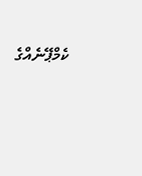ކެމްޕޭނެއްގެ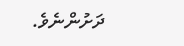ދަށުންނެވެ.